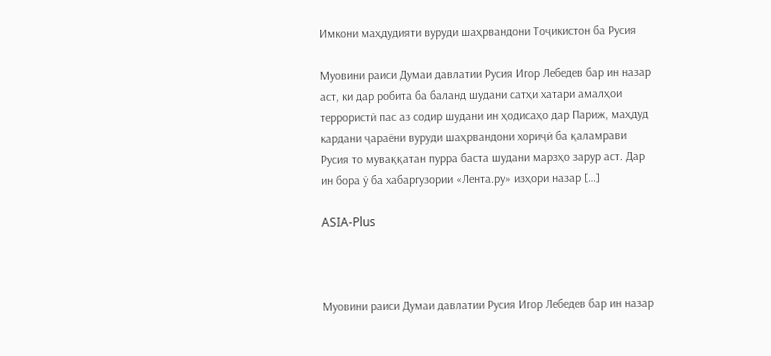Имкони маҳдудияти вуруди шаҳрвандони Тоҷикистон ба Русия

Муовини раиси Думаи давлатии Русия Игор Лебедев бар ин назар аст, ки дар робита ба баланд шудани сатҳи хатари амалҳои террористӣ пас аз содир шудани ин ҳодисаҳо дар Париж, маҳдуд кардани ҷараёни вуруди шаҳрвандони хориҷӣ ба қаламрави Русия то муваққатан пурра баста шудани марзҳо зарур аст. Дар ин бора ӯ ба хабаргузории «Лента.ру» изҳори назар […]

ASIA-Plus



Муовини раиси Думаи давлатии Русия Игор Лебедев бар ин назар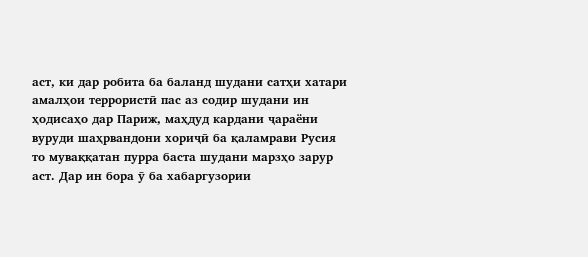аст, ки дар робита ба баланд шудани сатҳи хатари амалҳои террористӣ пас аз содир шудани ин ҳодисаҳо дар Париж, маҳдуд кардани ҷараёни вуруди шаҳрвандони хориҷӣ ба қаламрави Русия то муваққатан пурра баста шудани марзҳо зарур аст. Дар ин бора ӯ ба хабаргузории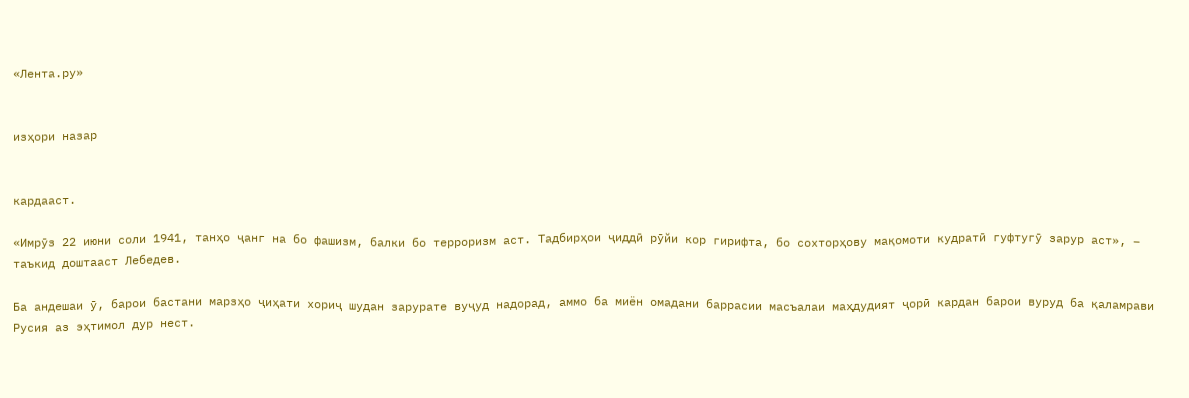«Лента.ру»


изҳори назар


кардааст.

«Имрӯз 22 июни соли 1941, танҳо ҷанг на бо фашизм, балки бо терроризм аст. Тадбирҳои ҷиддӣ рӯйи кор гирифта, бо сохторҳову мақомоти кудратӣ гуфтугӯ зарур аст», – таъкид доштааст Лебедев.

Ба андешаи ӯ, барои бастани марзҳо ҷиҳати хориҷ шудан зарурате вуҷуд надорад, аммо ба миён омадани баррасии масъалаи маҳдудият ҷорӣ кардан барои вуруд ба қаламрави Русия аз эҳтимол дур нест.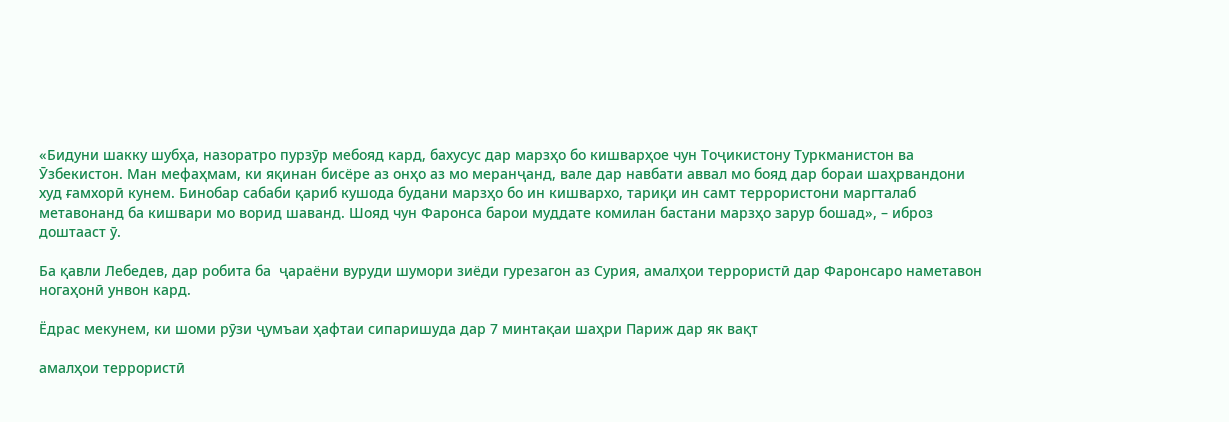«Бидуни шакку шубҳа, назоратро пурзӯр мебояд кард, бахусус дар марзҳо бо кишварҳое чун Тоҷикистону Туркманистон ва Ӯзбекистон. Ман мефаҳмам, ки яқинан бисёре аз онҳо аз мо меранҷанд, вале дар навбати аввал мо бояд дар бораи шаҳрвандони худ ғамхорӣ кунем. Бинобар сабаби қариб кушода будани марзҳо бо ин кишвархо, тариқи ин самт террористони маргталаб метавонанд ба кишвари мо ворид шаванд. Шояд чун Фаронса барои муддате комилан бастани марзҳо зарур бошад», – иброз доштааст ӯ.

Ба қавли Лебедев, дар робита ба  ҷараёни вуруди шумори зиёди гурезагон аз Сурия, амалҳои террористӣ дар Фаронсаро наметавон ногаҳонӣ унвон кард.

Ёдрас мекунем, ки шоми рӯзи ҷумъаи ҳафтаи сипаришуда дар 7 минтақаи шаҳри Париж дар як вақт

амалҳои террористӣ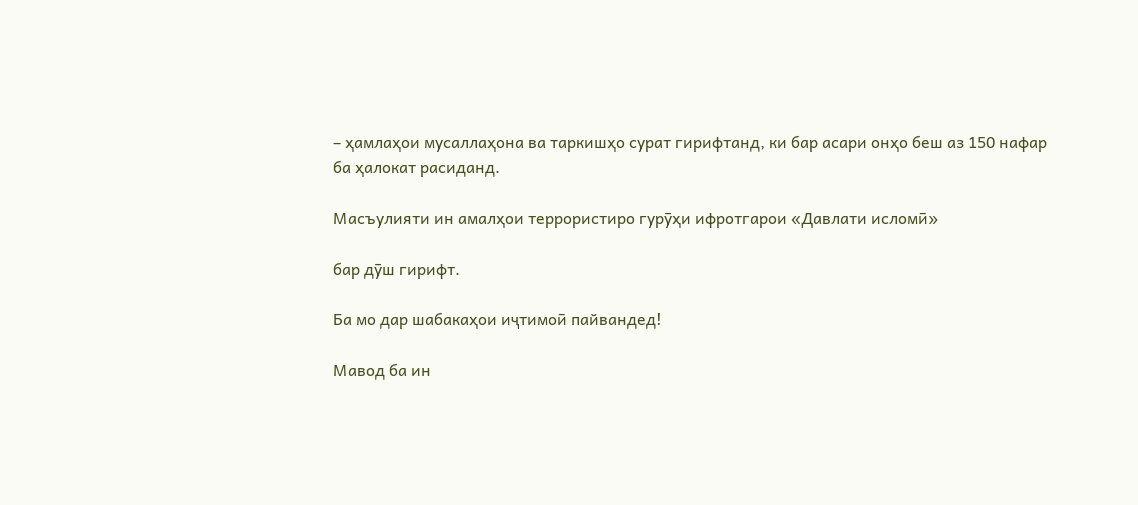– ҳамлаҳои мусаллаҳона ва таркишҳо сурат гирифтанд, ки бар асари онҳо беш аз 150 нафар ба ҳалокат расиданд.

Масъулияти ин амалҳои террористиро гурӯҳи ифротгарои «Давлати исломӣ»

бар дӯш гирифт.

Ба мо дар шабакаҳои иҷтимоӣ пайвандед!

Мавод ба ин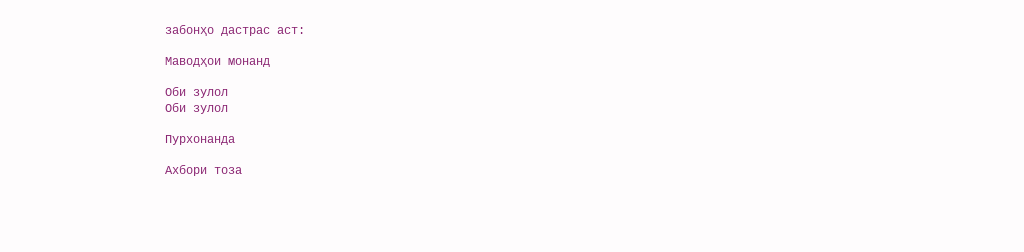забонҳо дастрас аст:

Маводҳои монанд

Оби зулол
Оби зулол

Пурхонанда

Ахбори тоза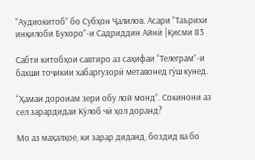“Аудиокитоб” бо Субҳон Ҷалилов. Асари “Таърихи инқилоби Бухоро”-и Садриддин Айнӣ |Қисми 83

Cабти китобҳои савтиро аз саҳифаи “Телеграм”-и бахши тоҷикии хабаргузорӣ метавонед гӯш кунед.

“Ҳамаи дороиам зери обу лой монд”. Сокинони аз сел зарардидаи Кӯлоб чӣ ҳол доранд?

Мо аз маҳалҳое, ки зарар диданд, боздид ва бо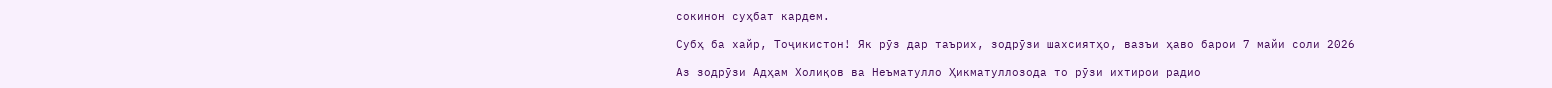сокинон суҳбат кардем.

Субҳ ба хайр, Тоҷикистон! Як рӯз дар таърих, зодрӯзи шахсиятҳо, вазъи ҳаво барои 7 майи соли 2026

Аз зодрӯзи Адҳам Холиқов ва Неъматулло Ҳикматуллозода то рӯзи ихтирои радио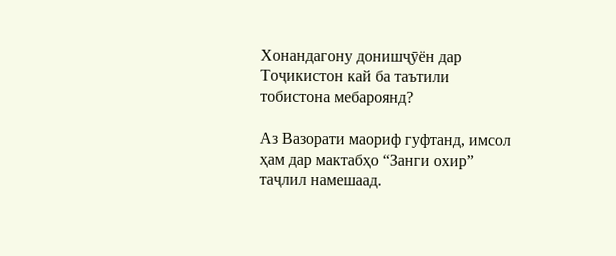Хонандагону донишҷӯён дар Тоҷикистон кай ба таътили тобистона мебароянд?

Аз Вазорати маориф гуфтанд, имсол ҳам дар мактабҳо “Занги охир” таҷлил намешаад.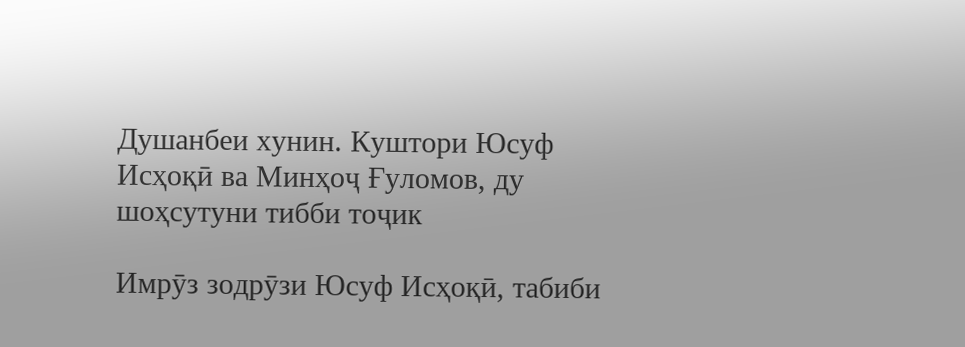Душанбеи хунин. Куштори Юсуф Исҳоқӣ ва Минҳоҷ Ғуломов, ду шоҳсутуни тибби тоҷик

Имрӯз зодрӯзи Юсуф Исҳоқӣ, табиби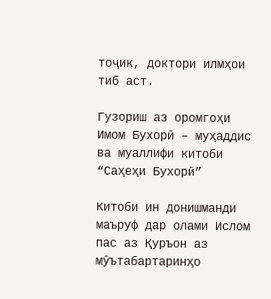тоҷик, доктори илмҳои тиб аст.

Гузориш аз оромгоҳи Имом Бухорӣ – муҳаддис ва муаллифи китоби “Саҳеҳи Бухорӣ”

Китоби ин донишманди маъруф дар олами Ислом пас аз Қуръон аз мӯътабартаринҳо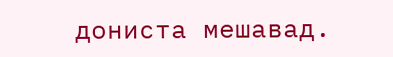дониста мешавад.